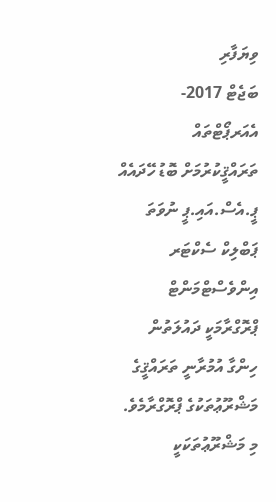ވިޔަފާރި
ބަޖެޓް 2017-އެއަރޕޯޓްތައް ތަރައްޤީކުރުމަށް ބޮޑު ހޭދައެއް
ޕީ.އެސް.އައި.ޕީ ނުވަތަ ޕަބްލިކް ސެކްޓަރ އިންވެސްޓްމަންޓް ޕްރޮގްރާމަކީ ދައުލަތުން ހިންގާ އުމުރާނީ ތަރައްޤީގެ މަޝްރޫޢުތަކުގެ ޕްރޮގްރާމެވެ. މި މަޝްރޫޢުތަކަކީ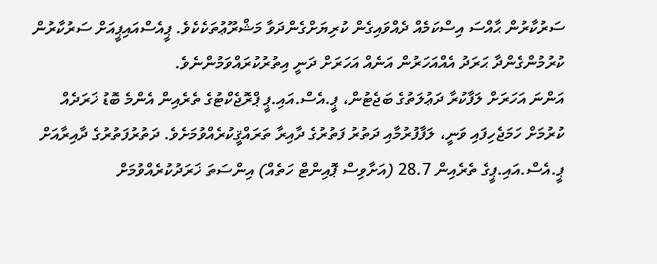ސަރުކާރުން ޙާއްސަ އިސްކަމެއް ދެއްވައިގެން ކުރިޔަށްގެންދަވާ މަޝްރޫޢުތަކެކެވެ. ޕީއެސްއައިޕީއަށް ސަރުކާރުން ކުރުމުންގެންދާ ޙަރަދު އެއްއަހަރުން އަނެއް އަހަރަށް ދަނީ އިތުރުކުރައްވަމުންނެވެ.
އަންނަ އަހަރަށް ލަފާކުރާ ދަޢުލަތުގެ ބަޖެޓުން، ޕީ.އެސް.އައި.ޕީ ޕްރޮޖެކްޓުގެ ތެރެއިން އެންމެ ބޮޑު ޚަރަދެއް ކުރުމަށް ހަމަޖެހިފައި ވަނީ، ލަފާފުރުމާއި ދަތުރު ފަތުރުގެ ދާއިރާ ތަރައްޤީކުރެއްވުމަށެވެ. ދަތުރުފަތުރުގެ ދާއިރާއަށް ޕީ.އެސް.އައި.ޕީގެ ތެރެއިން 28.7 (އަށާވިސް ޕޮއިންޓް ހަތެއް) އިންސަތަ ޚަރަދުކުރެއްވުމަށް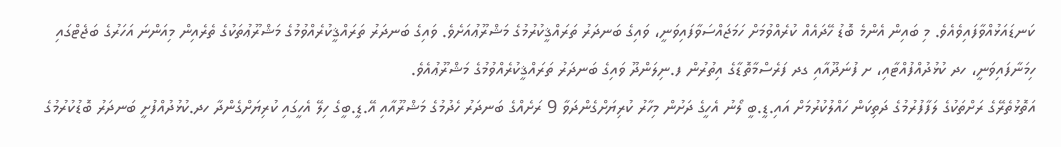ކަނޑައަޅުއްވާފައިވެއެވެ. މި ބައިން އެންމެ ބޮޑު ހޭދައެއް ކުރެއްވުމަށް ހަމަޖައްސަވާފައިވަނީ، ވައިގެ ބަނދަރު ތަރައްޤީކުރުމުގެ މަޝްރޫޢުއަށެވެ. ވައިގެ ބަނދަރު ތަރައްޤީކުރެއްވުމުގެ މަޝްރޫޢުތަކުގެ ތެރެއިން މިއަންނަ އަހަރުގެ ބަޖެޓްގައި ހިމަނާފައިވަނީ، ހދ ކުޅުދުއްފުއްޓާއި، ށ ފުނަދޫއާއި ގދ ފަރެސްމާތޮޑާގެ އިތުރުން ފ.ނިލަންދޫ ވައިގެ ބަނދަރު ތަރައްޤީކުރެއްވުމުގެ މަޝްރޫޢުއެވެ.
އަތޮޅުތެރޭގެ ރަށްތަކުގެ ލަފާފުރުމުގެ ދަތިކަން ހައްލުކުރުމަށް އައި.ޑީ.ބީ ލޯނު އެހީގެ ދަށުން މިހާރު ކުރިޔަށްގެންދަވާ 9 ރަށެއްގެ ބަނދަރު ހެދުމުގެ މަޝްރޫއާއި އޭ.ޑީ.ބީގެ ހިލޭ އެހީގައި ކުރިޔަށްގެންދާ ހދ.ކުޅުދުއްފުށީ ބަނދަރު ބޮޑުކުރުމުގެ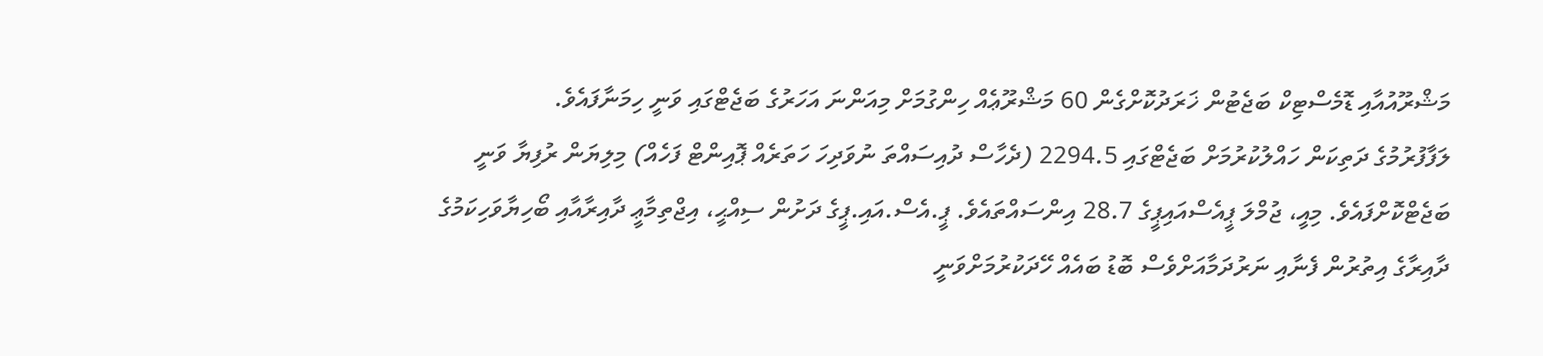މަޝްރޫއުއާއި ޑޮމެސްޓިކް ބަޖެޓުން ޚަރަދުކޮށްގެން 60 މަޝްރޫޢެއް ހިންގުމަށް މިއަންނަ އަހަރުގެ ބަޖެޓްގައި ވަނީ ހިމަނާފައެވެ.
ލަފާފުރުމުގެ ދަތިކަން ހައްލުކުރުމަށް ބަޖެޓްގައި 2294.5 (ދެހާސް ދުއިސައްތަ ނުވަދިހަ ހަތަރެއް ޕޮއިންޓް ފަހެއް) މިލިޔަން ރުފިޔާ ވަނީ ބަޖެޓްކޮށްފައެވެ. މިއީ، ޖުމްލަ ޕީއެސްއައިޕީގެ 28.7 އިންސައްތައެވެ. ޕީ.އެސް.އައި.ޕީގެ ދަށުން ސިއްޙީ، އިޖްތިމާޢީ ދާއިރާއާއި ބޯހިޔާވަހިކަމުގެ ދާއިރާގެ އިތުރުން ފެނާއި ނަރުދަމާއަށްވެސް ބޮޑު ބައެއް ހޭދަކުރުމަށްވަނީ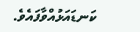ކަނޑައަޅުއްވާފައެވެ.